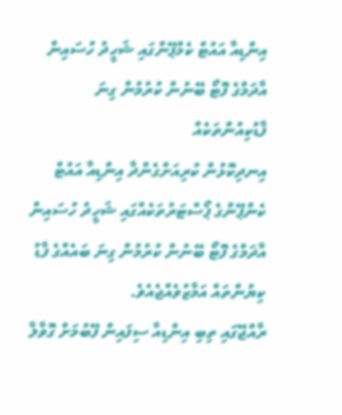އިންޑިއާ އައުޓް ކެމްޕޭންގައި ޝަހީދު ހުސައިން އާދަމްގެ ފޮޓޯ ބޭނުން ކުރުމުން ގިނަ ފާޑުކިއުންތަކެއް
އިނދިކޮޅުން ކުރިއަށްގެންދާ އިންޑިއާ އައުޓް ކެންޕޭންގެ ޕޯސްޓަރުތަކެއްގައި ޝަހީދު ހުސައިން އާދަމްގެ ފޮޓޯ ބޭނުން ކުރުމުން ގިނަ ބައެއްގެ ފާޑު ކިޔުންތައް އަމާޒުވެއްޖެއެވެ.
ރާއްޖޭގައި ތިބި އިންޑިއާ ސިފައިން ފޭބުމަށް ގޮވާލާ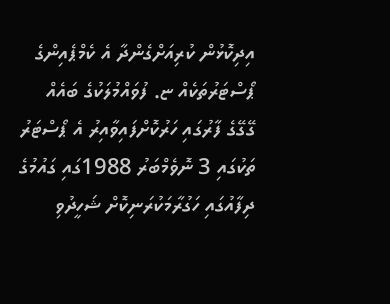އިދިކޮޅުން ކުރިއަށްގެންދާ އެ ކެމްޕެއިންގެ ޕޯސްޓަރުތަކެއް ޏ. ފުވައްމުލަކުގެ ބައެއް ގޭގޭގެ ފާރުގައި ހަރުކޮށްފައިވާއިރު އެ ޕޯސްޓަރު ތަކުގައި 3 ނޮވެމްބަރު 1988ގައި ގައުމުގެ ދިފާއުގައި ހަގުރާމަކުރަނިކޮށް ޝަހީދުވި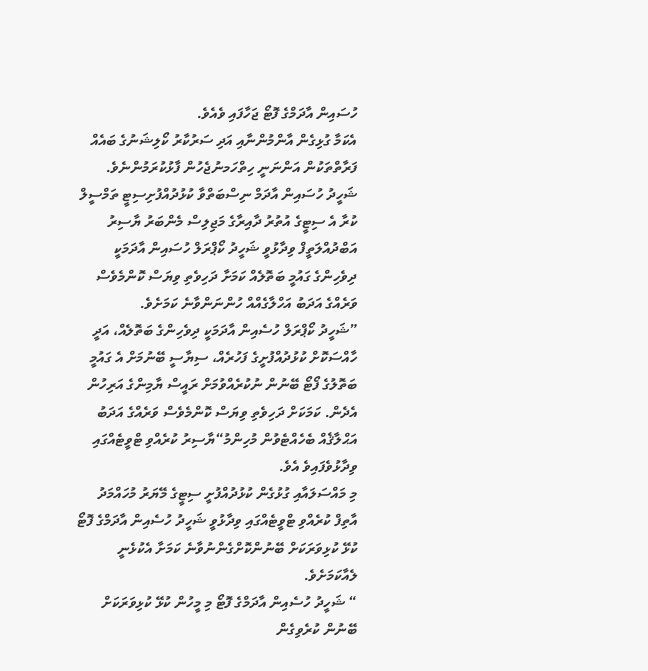ހުސައިން އާދަމްގެ ފޮޓޯ ޖަހާފައި ވެއެވެ.
އެކަމާ ގުޅިގެން އާންމުންނާއި އަދި ސަރުކާރު ކޯލިޝަނުގެ ބައެއް ފަރާތްތަކުން އަންނަނީ ހިތްހަމނުޖެހުން ފާޅުކުރަމުންނެވެ.
ޝަހީދު ހުސައިން އާދަމް ނިސްބަތްވާ ކުޅުދުއްފުށިސިޓީ ތަމްސީލް ކުރާ އެ ސިޓީގެ އުތުރު ދާއިރާގެ މަޖިލިސް މެންބަރު ޔާސިރު އަބްދުއްލަތީފް ވިދާޅުވީ ޝަހީދު ކޯޕްރަލް ހުސައިން އާދަމަކީ ދިވެހިންގެ ގައުމީ ބަތޮލެއް ކަމަށާ ދަހިވެތި ވިޔަސް ކޮންމެވެސް ވަރެއްގެ އަދަބު އަހްލާގެއްއް ހުންނަންވާނެ ކަމަށެވެ.
”ޝަހީދު ކޯޕްރަލް ހުސެއިން އާދަމަކީ ދިވެހިންގެ ބަތޮލެއް، އަދީ ހާއްސަކޮށް ކުޅުދުއްފުށީގެ ފަހުރެއް، ސިޔާސީ ބޭނުމަށް އެ ގައުމީ ބަތޮލުގެ ފޯޓޯ ބޭނުން ނުކުރެއްވުމަށް ރައީސް ޔާމިންގެ އަރިހުން އެދެން. ކަމަކަށް ދަހިވެތި ވިޔަސް ކޮންމެވެސް ވަރެއްގެ އަދަބު އަޙްލާޤެއް ބެހެއްޓެވުން މުހިންމު“ޔާސިރު ކުރެއްވި ޓްވީޓެއްގައި ވިދާޅުވެފައިވެ އެވެ.
މި މައްސަލައާއި ގުޅުގެން ކުޅުދުއްފުށީ ސިޓީގެ މޭޔަރު މުހައްމަދު އާތިފް ކުރެއްވި ޓްވީޓެއްގައި ވިދާޅުވީ ޝަހީދު ހުސެއިން އާދަމްގެ ފޮޓޯ ކުޅޭ ކުޅިވަރަކަށް ބޭނުންކޮށްގެންނުވާނެ ކަމަށާ އެކުޅެނީ ލެއާކަމަށެވެ.
“ ޝަހީދު ހުސެއިން އާދަމްގެ ފޮޓޯ މި މީހުން ކުޅޭ ކުޅިވަރަކަށް ބޭނުން ކުރެވިގެން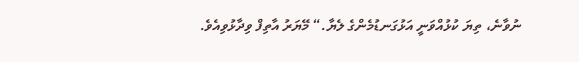ނުވާނެ، ތިޔަ ކުޅުއްވަނީ އަޅުގަނޑުމެންގެ ލެޔާ.“ މޭޔަރު އާތިފް ވިދާޅުވިއެވެ.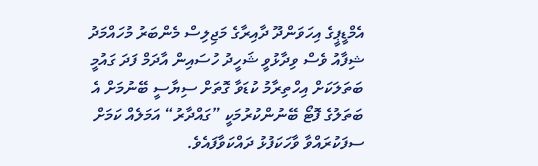އެމްޑީޕީގެ އިހަވަންދޫ ދާއިރާގެ މަޖިލިސް މެންބަރު މުހައްމަދު ޝިފާއު ވެސް ވިދާޅުވީ ޝަހީދު ހުސައިން އާދަމް ފަދަ ގައުމީ ބަތަލަކަށް އިހްތިރާމު ކުޑަވާ ގޮތަށް ސިޔާސީ ބޭނުމަށް އެ ބަތަލުގެ ފޮޓޯ ބޭނުންކުރުމަކީ ”ގައްދާރު“ އަމަލެއް ކަމަށް ސފަކުރައްވާ ވާހަކަފުޅު ދައްކަވާފައެވެ.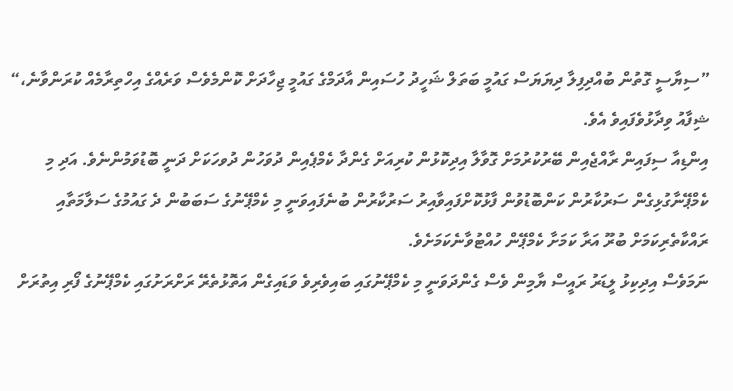”ސިޔާސީ ގޮތުން ބުއްދިފިލާ ދިޔަޔަސް ގައުމީ ބަތަލް ޝަހީދު ހުސައިން އާދަމްގެ ގައުމީ ޖިހާދަށް ކޮންމެވެސް ވަރެއްގެ އިހްތިރާމެއް ކުރަންވާނެ،“ ޝިފާއު ވިދާޅުވެފައިވެ އެވެ.
އިންޑިއާ ސިފައިން ރާއްޖެއިން ބޭރުކުރުމަށް ގޮވާލާ އިދިކޮޅުން ކުރިއަށް ގެންދާ ކެމްޕެއިން ދުވަހުން ދުވހަކަށް ދަނީ ބޮޑުވަމުންނެވެ. އަދި މި ކެމްޕޭނާގުޅިގެން ސަރުކާރުން ކަންބޮޑުވުން ފާޅުކޮށްފައިވާއިރު ސަރުކާރުން ބުނެފައިވަނީ މި ކެމްޕޭނުގެ ސަބަބުން ދެ ގައުމުގެ ސަލާމަތާއި ރައްކާތެރިކަމަށް ބުރޫ އަރާ ކަމަށާ ކެމްޕޭން ހުއްޓުވާނެކަމަށެވެ.
ނަމަވެސް އިދިކިޅު ލީޑަރު ރައީސް ޔާމިން ވެސް ގެންދަވަނީ މި ކެމްޕޭނުގައި ބައިވެރިވެ ވަޑައިގެން އަތޮޅުތެރޭ ރަށްރަށުގައި ކެމްޕޭނުގެ ފޯރި އިތުރަށް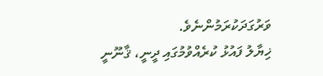ވަރުގަދަކުރަމުންނެވެ.
ޚިޔާލު ފައުޅު ކުރެއްވުމުގައި ދީނީ، ޤާނޫނީ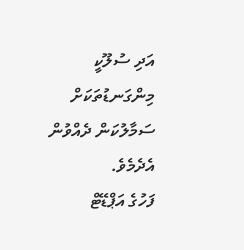އަދި ސުލޫކީ މިންގަނޑުތަކަށް ސަމާލުކަން ދެއްވުން އެދެމެވެ.
ފަހުގެ އަޕްޑޭޓް